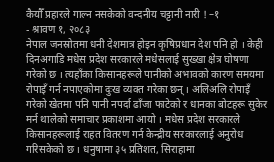कैयौँ प्रहारले गाल्न नसकेको वन्दनीय चट्टानी नारी ! –१
- श्रावण १, २०८३
नेपाल जनस्रोतमा धनी देशमात्र होइन कृषिप्रधान देश पनि हो । केही दिनअगाडि मधेस प्रदेश सरकारले मधेसलाई सुख्खा क्षेत्र घोषणा गरेको छ । त्यहाँका किसानहरूले पानीको अभावको कारण समयमा रोपाइँ गर्न नपाएकोमा दुःख व्यक्त गरेका छन् । अलिअलि रोपाइँ गरेको खेतमा पनि पानी नपर्दा ढाँजा फाटेको र धानका बोटहरू सुकेर मर्न थालेको समाचार प्रकाशमा आयो । मधेस प्रदेश सरकारले किसानहरूलाई राहत वितरण गर्न केन्द्रीय सरकारलाई अनुरोध गरिसकेको छ । धनुषामा ३५ प्रतिशत, सिराहामा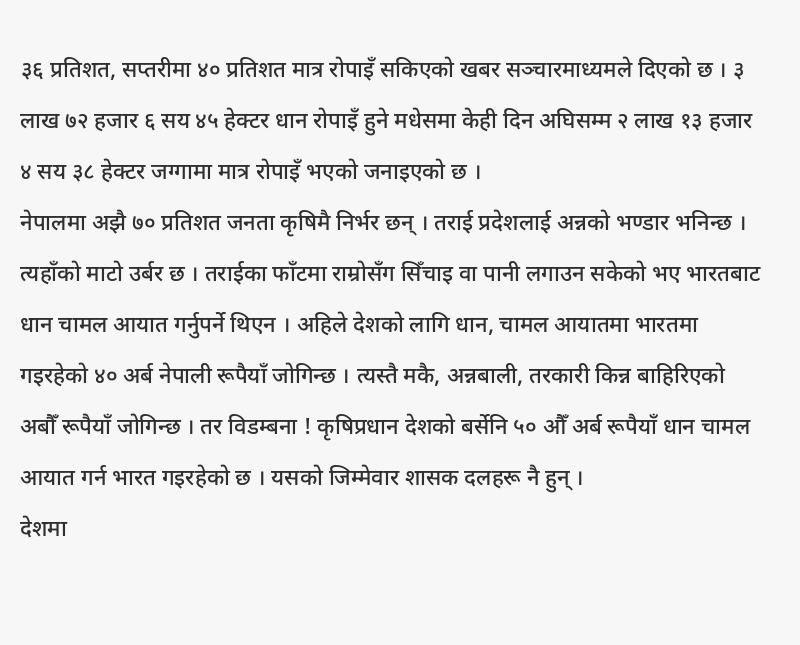३६ प्रतिशत, सप्तरीमा ४० प्रतिशत मात्र रोपाइँ सकिएको खबर सञ्चारमाध्यमले दिएको छ । ३ लाख ७२ हजार ६ सय ४५ हेक्टर धान रोपाइँ हुने मधेसमा केही दिन अघिसम्म २ लाख १३ हजार ४ सय ३८ हेक्टर जग्गामा मात्र रोपाइँ भएको जनाइएको छ ।
नेपालमा अझै ७० प्रतिशत जनता कृषिमै निर्भर छन् । तराई प्रदेशलाई अन्नको भण्डार भनिन्छ । त्यहाँको माटो उर्बर छ । तराईका फाँटमा राम्रोसँग सिँचाइ वा पानी लगाउन सकेको भए भारतबाट धान चामल आयात गर्नुपर्ने थिएन । अहिले देशको लागि धान, चामल आयातमा भारतमा गइरहेको ४० अर्ब नेपाली रूपैयाँ जोगिन्छ । त्यस्तै मकै, अन्नबाली, तरकारी किन्न बाहिरिएको अबौँ रूपैयाँ जोगिन्छ । तर विडम्बना ! कृषिप्रधान देशको बर्सेनि ५० औँ अर्ब रूपैयाँ धान चामल आयात गर्न भारत गइरहेको छ । यसको जिम्मेवार शासक दलहरू नै हुन् ।
देशमा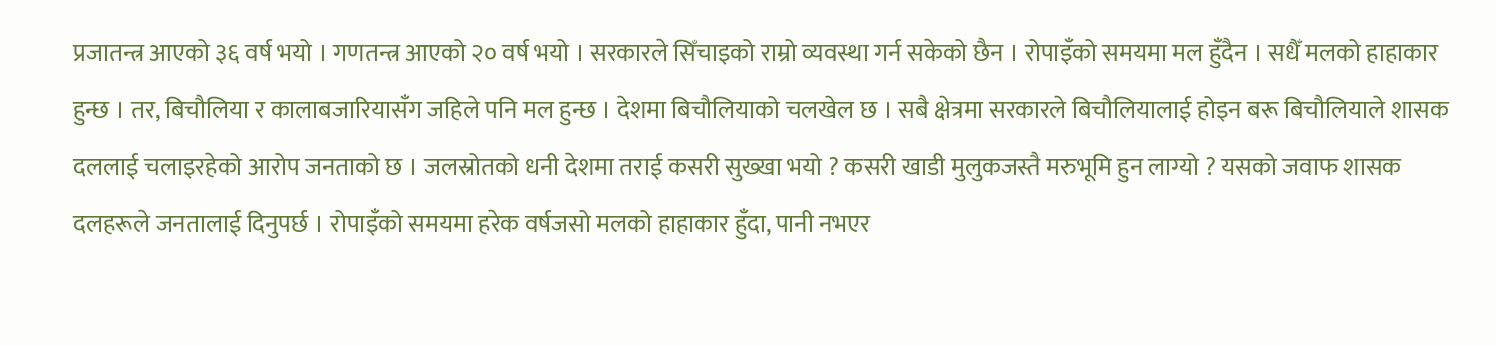प्रजातन्त्र आएको ३६ वर्ष भयो । गणतन्त्र आएको २० वर्ष भयो । सरकारले सिँचाइको राम्रो व्यवस्था गर्न सकेको छैन । रोपाइँको समयमा मल हुँदैन । सधैँ मलको हाहाकार हुन्छ । तर, बिचौलिया र कालाबजारियासँग जहिले पनि मल हुन्छ । देशमा बिचौलियाको चलखेल छ । सबै क्षेत्रमा सरकारले बिचौलियालाई होइन बरू बिचौलियाले शासक दललाई चलाइरहेको आरोप जनताको छ । जलस्रोतको धनी देशमा तराई कसरी सुख्खा भयो ? कसरी खाडी मुलुकजस्तै मरुभूमि हुन लाग्यो ? यसको जवाफ शासक दलहरूले जनतालाई दिनुपर्छ । रोपाइँको समयमा हरेक वर्षजसो मलको हाहाकार हुँदा, पानी नभएर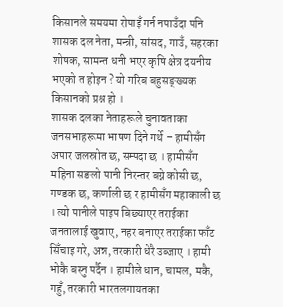किसानले समयमा रोपाइँ गर्न नपाउँदा पनि शासक दल नेता, मन्त्री, सांसद, गाउँ, सहरका शोषक, सामन्त धनी भएर कृषि क्षेत्र दयनीय भएको त होइन ? यो गरिब बहुसङ्ख्यक किसानको प्रश्न हो ।
शासक दलका नेताहरूले चुनावताका जनसभाहरूमा भाषण दिने गर्थे – हामीसँग अपार जलस्रोत छ, सम्पदा छ । हामीसँग महिना सङलो पानी निरन्तर बग्ने कोसी छ, गण्डक छ, कर्णाली छ र हामीसँग महाकाली छ । त्यो पानीले पाइप बिछ्याएर तराईका जनतालाई खुवाए, नहर बनाएर तराईका फाँट सिँचाइ गरे, अन्न, तरकारी धेरै उब्जाए । हामी भोकै बस्नु पर्दैन । हामीले धान, चामल, मकै, गहुँ, तरकारी भारतलगायतका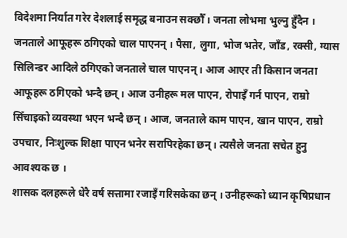विदेशमा निर्यात गरेर देशलाई समृद्ध बनाउन सक्छौँ । जनता लोभमा भुल्नु हुँदैन । जनताले आफूहरू ठगिएको चाल पाएनन् । पैसा, लुगा, भोज भतेर, जाँड, रक्सी, ग्यास सिलिन्डर आदिले ठगिएको जनताले चाल पाएनन् । आज आएर ती किसान जनता आफूहरू ठगिएको भन्दै छन् । आज उनीहरू मल पाएन, रोपाइँ गर्न पाएन, राम्रो सिँचाइको व्यवस्था भएन भन्दै छन् । आज, जनताले काम पाएन, खान पाएन, राम्रो उपचार, निःशुल्क शिक्षा पाएन भनेर सरापिरहेका छन् । त्यसैले जनता सचेत हुनु आवश्यक छ ।
शासक दलहरूले धेरै वर्ष सत्तामा रजाइँ गरिसकेका छन् । उनीहरूको ध्यान कृषिप्रधान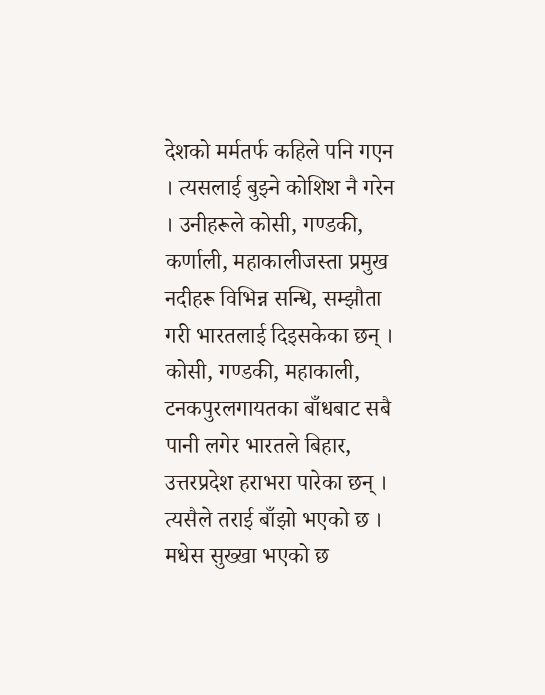देशको मर्मतर्फ कहिले पनि गएन । त्यसलाई बुझ्ने कोशिश नै गरेन । उनीहरूले कोसी, गण्डकी, कर्णाली, महाकालीजस्ता प्रमुख नदीहरू विभिन्न सन्धि, सम्झौता गरी भारतलाई दिइसकेका छन् । कोसी, गण्डकी, महाकाली, टनकपुरलगायतका बाँधबाट सबै पानी लगेर भारतले बिहार, उत्तरप्रदेश हराभरा पारेका छन् । त्यसैले तराई बाँझो भएको छ । मधेस सुख्खा भएको छ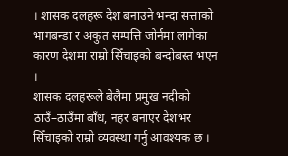। शासक दलहरू देश बनाउने भन्दा सत्ताको भागबन्डा र अकुत सम्पत्ति जोर्नमा लागेका कारण देशमा राम्रो सिँचाइको बन्दोबस्त भएन ।
शासक दलहरूले बेलैमा प्रमुख नदीको ठाउँ–ठाउँमा बाँध, नहर बनाएर देशभर सिँचाइको राम्रो व्यवस्था गर्नु आवश्यक छ ।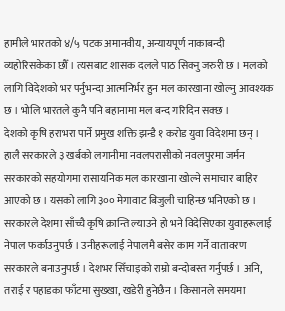हामीले भारतको ४/५ पटक अमानवीय, अन्यायपूर्ण नाकाबन्दी व्यहोरिसकेका छौँ । त्यसबाट शासक दलले पाठ सिक्नु जरुरी छ । मलको लागि विदेशको भर पर्नुभन्दा आत्मनिर्भर हुन मल कारखाना खोल्नु आवश्यक छ । भोलि भारतले कुनै पनि बहानामा मल बन्द गरिदिन सक्छ ।
देशको कृषि हराभरा पार्ने प्रमुख शक्ति झन्डै १ करोड युवा विदेशमा छन् । हालै सरकारले ३ खर्बको लगानीमा नवलपरासीको नवलपुरमा जर्मन सरकारको सहयोगमा रासायनिक मल कारखाना खोल्ने समाचार बाहिर आएको छ । यसको लागि ३०० मेगावाट बिजुली चाहिन्छ भनिएको छ । सरकारले देशमा साँच्चै कृषि क्रान्ति ल्याउने हो भने विदेसिएका युवाहरूलाई नेपाल फर्काउनुपर्छ । उनीहरूलाई नेपालमै बसेर काम गर्ने वातावरण सरकारले बनाउनुपर्छ । देशभर सिँचाइको राम्रो बन्दोबस्त गर्नुपर्छ । अनि, तराई र पहाडका फाँटमा सुख्खा, खडेरी हुनेछैन । किसानले समयमा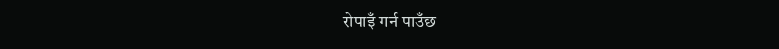रोपाइँ गर्न पाउँछ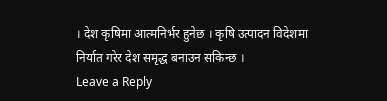। देश कृषिमा आत्मनिर्भर हुनेछ । कृषि उत्पादन विदेशमा निर्यात गरेर देश समृद्ध बनाउन सकिन्छ ।
Leave a Reply